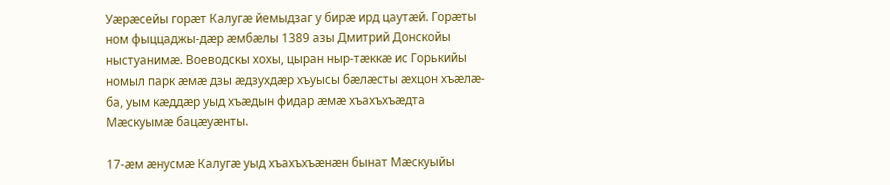Уæрæсейы горæт Калугæ йемыдзаг у бирæ ирд цаутæй. Горæты ном фыццаджы-дæр æмбæлы 1389 азы Дмитрий Донскойы ныстуанимæ. Воеводскы хохы, цыран ныр-тæккæ ис Горькийы номыл парк æмæ дзы æдзухдæр хъуысы бæлæсты æхцон хъæлæ-ба, уым кæддæр уыд хъæдын фидар æмæ хъахъхъæдта Мæскуымæ бацæуæнты.

17-æм æнусмæ Калугæ уыд хъахъхъæнæн бынат Мæскуыйы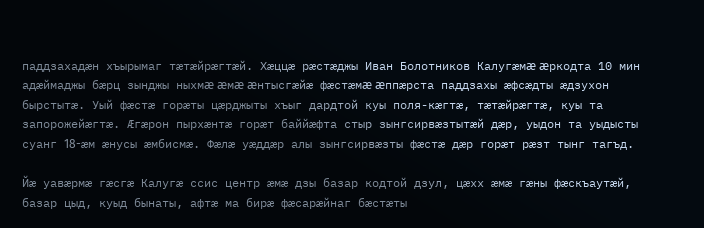паддзахадæн хъырымаг тæтæйрæгтæй. Хæццæ рæстæджы Иван Болотников Калугæмæ æркодта 10 мин адæймаджы бæрц зынджы ныхмæ æмæ æнтысгæйæ фæстæмæ æппæрста паддзахы æфсæдты æдзухон бырстытæ. Уый фæстæ горæты цæрджыты хъыг дардтой куы поля-кæгтæ, тæтæйрæгтæ, куы та запорожейæгтæ. Æгæрон пырхæнтæ горæт баййæфта стыр зынгсирвæзтытæй дæр, уыдон та уыдысты суанг 18-æм æнусы æмбисмæ. Фæлæ уæддæр алы зынгсирвæзты фæстæ дæр горæт рæзт тынг тагъд.

Йæ уавæрмæ гæсгæ Калугæ ссис центр æмæ дзы базар кодтой дзул, цæхх æмæ гæны фæскъаутæй, базар цыд, куыд бынаты, афтæ ма бирæ фæсарæйнаг бæстæты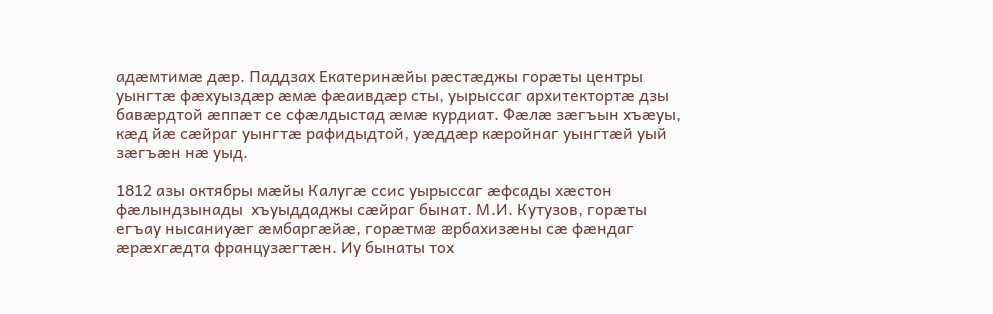адæмтимæ дæр. Паддзах Екатеринæйы рæстæджы горæты центры уынгтæ фæхуыздæр æмæ фæаивдæр сты, уырыссаг архитектортæ дзы бавæрдтой æппæт се сфæлдыстад æмæ курдиат. Фæлæ зæгъын хъæуы, кæд йæ сæйраг уынгтæ рафидыдтой, уæддæр кæройнаг уынгтæй уый зæгъæн нæ уыд.

1812 азы октябры мæйы Калугæ ссис уырыссаг æфсады хæстон фæлындзынады  хъуыддаджы сæйраг бынат. М.И. Кутузов, горæты егъау нысаниуæг æмбаргæйæ, горæтмæ æрбахизæны сæ фæндаг æрæхгæдта французæгтæн. Иу бынаты тох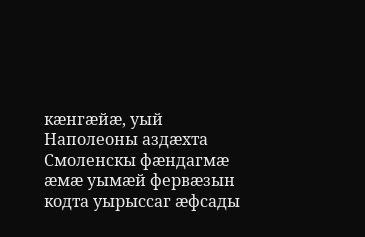кæнгæйæ, уый Наполеоны аздæхта Смоленскы фæндагмæ æмæ уымæй фервæзын кодта уырыссаг æфсады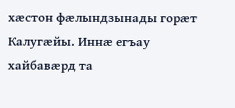хæстон фæлындзынады горæт Калугæйы. Иннæ егъау хайбавæрд та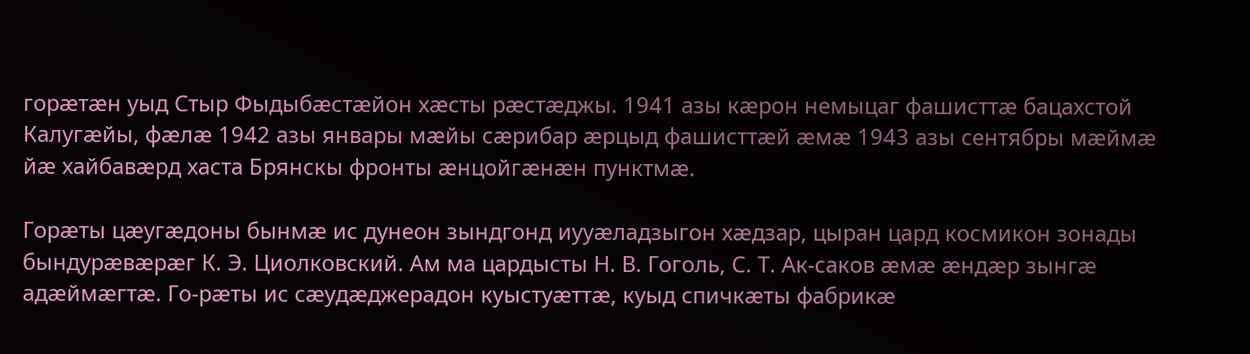горæтæн уыд Стыр Фыдыбæстæйон хæсты рæстæджы. 1941 азы кæрон немыцаг фашисттæ бацахстой Калугæйы, фæлæ 1942 азы январы мæйы сæрибар æрцыд фашисттæй æмæ 1943 азы сентябры мæймæ йæ хайбавæрд хаста Брянскы фронты æнцойгæнæн пунктмæ.

Горæты цæугæдоны бынмæ ис дунеон зындгонд иууæладзыгон хæдзар, цыран цард космикон зонады бындурæвæрæг К. Э. Циолковский. Ам ма цардысты Н. В. Гоголь, С. Т. Ак-саков æмæ æндæр зынгæ адæймæгтæ. Го-рæты ис сæудæджерадон куыстуæттæ, куыд спичкæты фабрикæ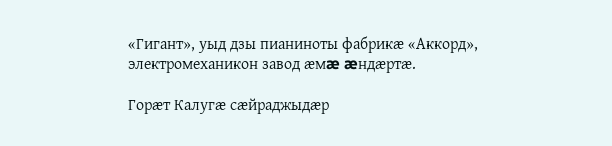«Гигант», уыд дзы пианиноты фабрикæ «Аккорд», электромеханикон завод æмæ æндæртæ.

Горæт Калугæ сæйраджыдæр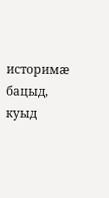историмæ бацыд, куыд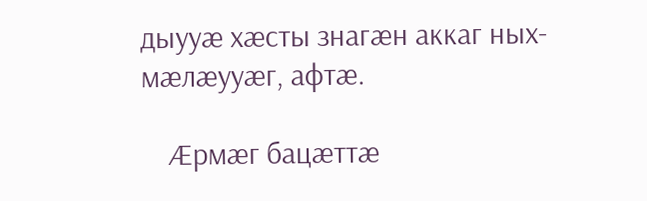дыууæ хæсты знагæн аккаг ных-мæлæууæг, афтæ.

   Æрмæг бацæттæ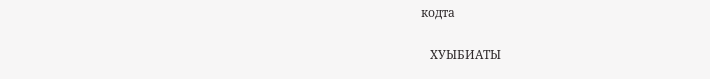кодта

   ХУЫБИАТЫ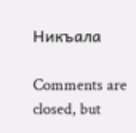Никъала

Comments are closed, but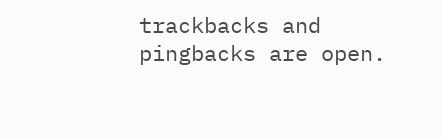trackbacks and pingbacks are open.